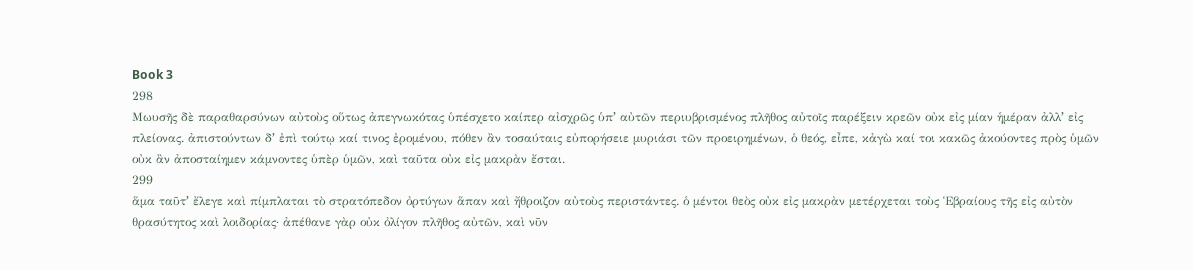Book 3
298
Μωυσῆς δὲ παραθαρσύνων αὐτοὺς οὕτως ἀπεγνωκότας ὑπέσχετο καίπερ αἰσχρῶς ὑπʼ αὐτῶν περιυβρισμένος πλῆθος αὐτοῖς παρέξειν κρεῶν οὐκ εἰς μίαν ἡμέραν ἀλλʼ εἰς πλείονας. ἀπιστούντων δʼ ἐπὶ τούτῳ καί τινος ἐρομένου, πόθεν ἂν τοσαύταις εὐπορήσειε μυριάσι τῶν προειρημένων, ὁ θεός, εἶπε, κἀγὼ καί τοι κακῶς ἀκούοντες πρὸς ὑμῶν οὐκ ἂν ἀποσταίημεν κάμνοντες ὑπὲρ ὑμῶν, καὶ ταῦτα οὐκ εἰς μακρὰν ἔσται.
299
ἅμα ταῦτʼ ἔλεγε καὶ πίμπλαται τὸ στρατόπεδον ὀρτύγων ἅπαν καὶ ἤθροιζον αὐτοὺς περιστάντες. ὁ μέντοι θεὸς οὐκ εἰς μακρὰν μετέρχεται τοὺς Ἑβραίους τῆς εἰς αὐτὸν θρασύτητος καὶ λοιδορίας· ἀπέθανε γὰρ οὐκ ὀλίγον πλῆθος αὐτῶν, καὶ νῦν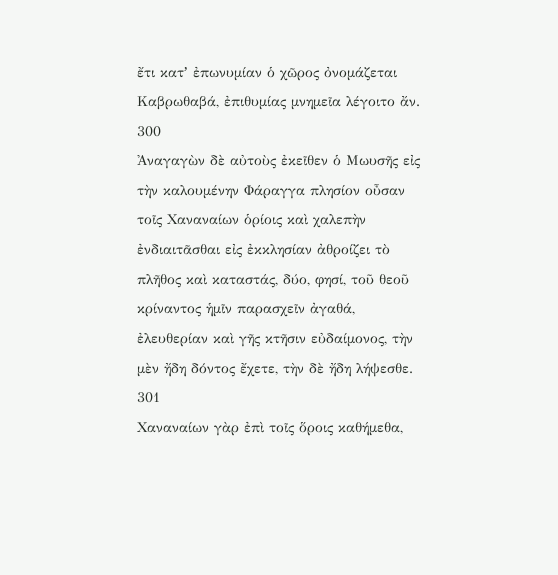ἔτι κατʼ ἐπωνυμίαν ὁ χῶρος ὀνομάζεται Καβρωθαβά, ἐπιθυμίας μνημεῖα λέγοιτο ἄν.
300
Ἀναγαγὼν δὲ αὐτοὺς ἐκεῖθεν ὁ Μωυσῆς εἰς τὴν καλουμένην Φάραγγα πλησίον οὖσαν τοῖς Χαναναίων ὁρίοις καὶ χαλεπὴν ἐνδιαιτᾶσθαι εἰς ἐκκλησίαν ἀθροίζει τὸ πλῆθος καὶ καταστάς, δύο, φησί, τοῦ θεοῦ κρίναντος ἡμῖν παρασχεῖν ἀγαθά, ἐλευθερίαν καὶ γῆς κτῆσιν εὐδαίμονος, τὴν μὲν ἤδη δόντος ἔχετε, τὴν δὲ ἤδη λήψεσθε.
301
Χαναναίων γὰρ ἐπὶ τοῖς ὅροις καθήμεθα,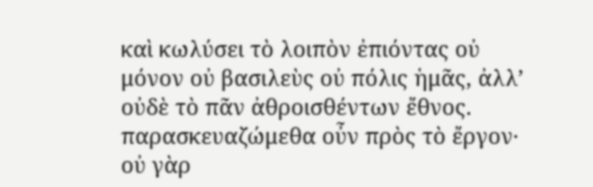καὶ κωλύσει τὸ λοιπὸν ἐπιόντας οὐ μόνον οὐ βασιλεὺς οὐ πόλις ἡμᾶς, ἀλλʼ οὐδὲ τὸ πᾶν ἀθροισθέντων ἔθνος. παρασκευαζώμεθα οὖν πρὸς τὸ ἔργον· οὐ γὰρ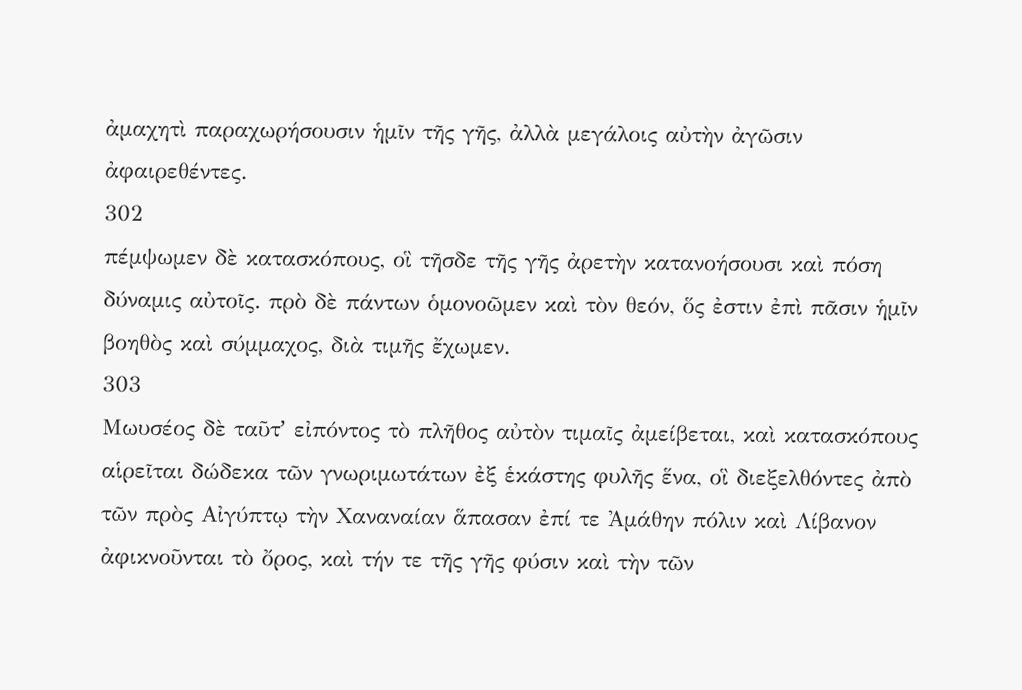ἀμαχητὶ παραχωρήσουσιν ἡμῖν τῆς γῆς, ἀλλὰ μεγάλοις αὐτὴν ἀγῶσιν ἀφαιρεθέντες.
302
πέμψωμεν δὲ κατασκόπους, οἳ τῆσδε τῆς γῆς ἀρετὴν κατανοήσουσι καὶ πόση δύναμις αὐτοῖς. πρὸ δὲ πάντων ὁμονοῶμεν καὶ τὸν θεόν, ὅς ἐστιν ἐπὶ πᾶσιν ἡμῖν βοηθὸς καὶ σύμμαχος, διὰ τιμῆς ἔχωμεν.
303
Μωυσέος δὲ ταῦτʼ εἰπόντος τὸ πλῆθος αὐτὸν τιμαῖς ἀμείβεται, καὶ κατασκόπους αἱρεῖται δώδεκα τῶν γνωριμωτάτων ἐξ ἑκάστης φυλῆς ἕνα, οἳ διεξελθόντες ἀπὸ τῶν πρὸς Αἰγύπτῳ τὴν Χαναναίαν ἅπασαν ἐπί τε Ἀμάθην πόλιν καὶ Λίβανον ἀφικνοῦνται τὸ ὄρος, καὶ τήν τε τῆς γῆς φύσιν καὶ τὴν τῶν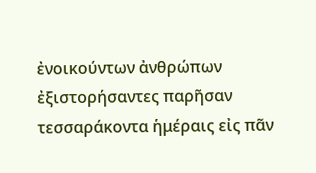ἐνοικούντων ἀνθρώπων ἐξιστορήσαντες παρῆσαν τεσσαράκοντα ἡμέραις εἰς πᾶν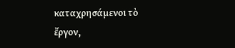καταχρησάμενοι τὸ ἔργον,